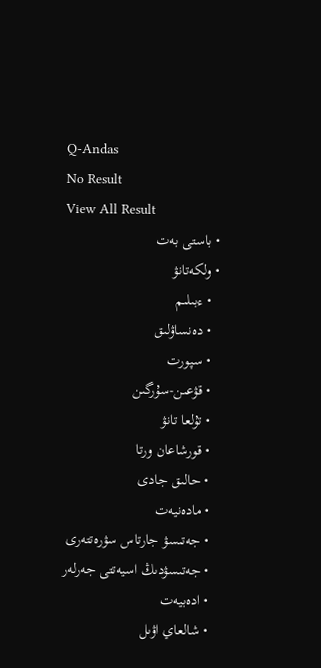Q-Andas
No Result
View All Result
  • باستى بەت
  • ولكەتانۋ
    • ءبىلىم
    • دەنساۋلىق
    • سپورت
    • قۋعىن-سۇرگىن
    • تۇلعا تانۋ
    • قورشاعان ورتا
    • حالىق جادى
    • مادەنيەت
    • جەتىسۋ جارتاس سۋرەتتەرى
    • جەتىسۋدىڭ اسيەتتى جەرلەر
    • ادەبيەت
    • شالعاي اۋىل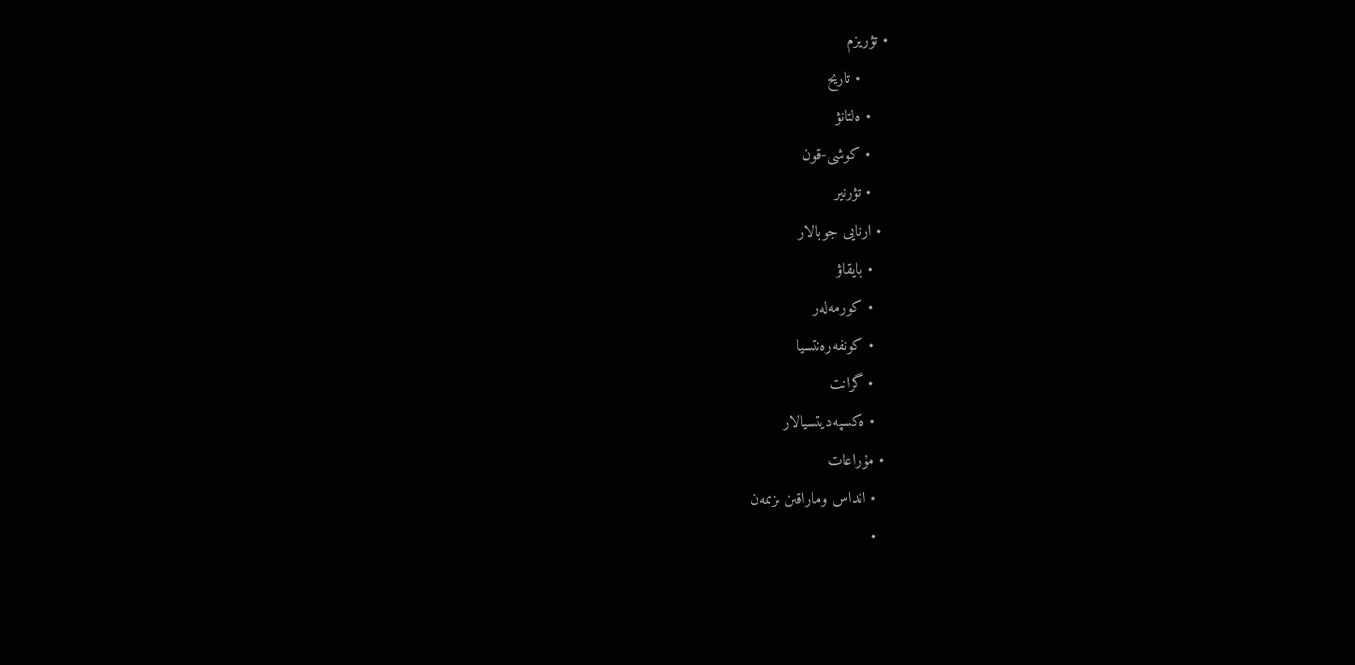• تۋريزم
      • تاريح
    • ەلتانۋ
    • كوشى-قون
    • تۋرنير
  • ارنايى جوبالار
    • بايقاۋ
    • كورمەلەر
    • كونفەرەنتسيا
    • گرانت
    • ەكسپەديتسيالار
  • مۇراعات
    • انداس وماراقىن ىزىمەن
    •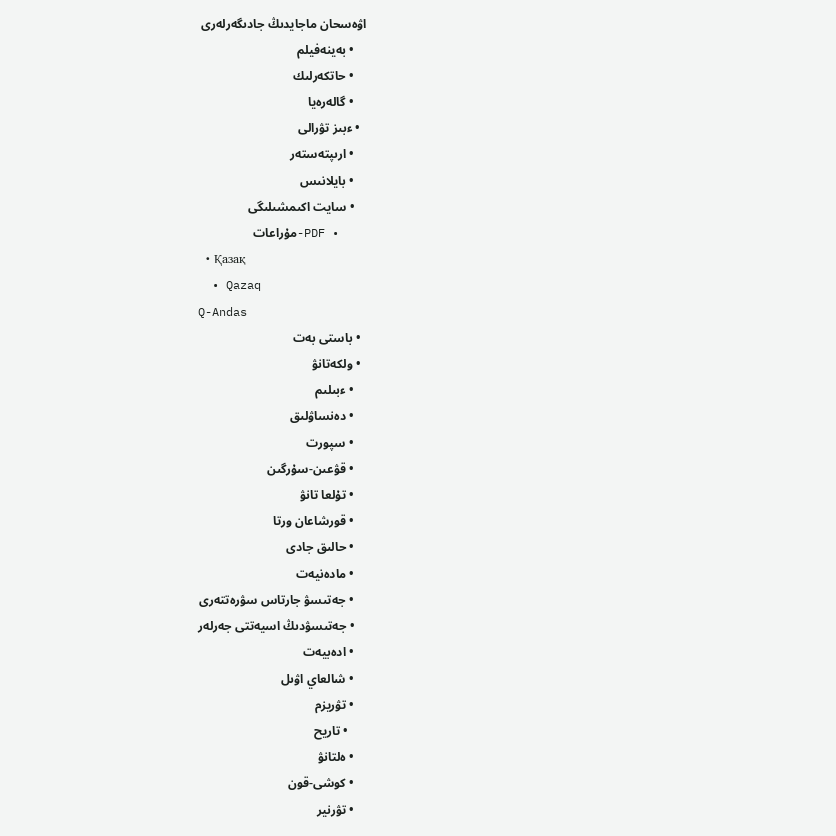اۋەسحان ماجايدىڭ جادىگەرلەرى
    • بەينەفيلم
    • حاتكەرلىك
    • گالەرەيا
  • ءبىز تۋرالى
    • ارىپتەستەر
    • بايلانىس
    • سايت اكىمشىلىگى
    • PDF-مۇراعات
  • Қазақ
  • Qazaq
Q-Andas
  • باستى بەت
  • ولكەتانۋ
    • ءبىلىم
    • دەنساۋلىق
    • سپورت
    • قۋعىن-سۇرگىن
    • تۇلعا تانۋ
    • قورشاعان ورتا
    • حالىق جادى
    • مادەنيەت
    • جەتىسۋ جارتاس سۋرەتتەرى
    • جەتىسۋدىڭ اسيەتتى جەرلەر
    • ادەبيەت
    • شالعاي اۋىل
    • تۋريزم
      • تاريح
    • ەلتانۋ
    • كوشى-قون
    • تۋرنير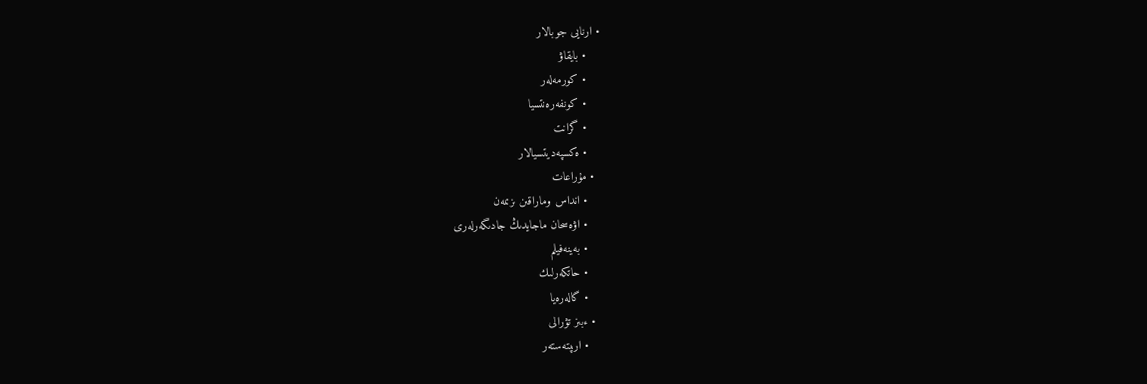• ارنايى جوبالار
    • بايقاۋ
    • كورمەلەر
    • كونفەرەنتسيا
    • گرانت
    • ەكسپەديتسيالار
  • مۇراعات
    • انداس وماراقىن ىزىمەن
    • اۋەسحان ماجايدىڭ جادىگەرلەرى
    • بەينەفيلم
    • حاتكەرلىك
    • گالەرەيا
  • ءبىز تۋرالى
    • ارىپتەستەر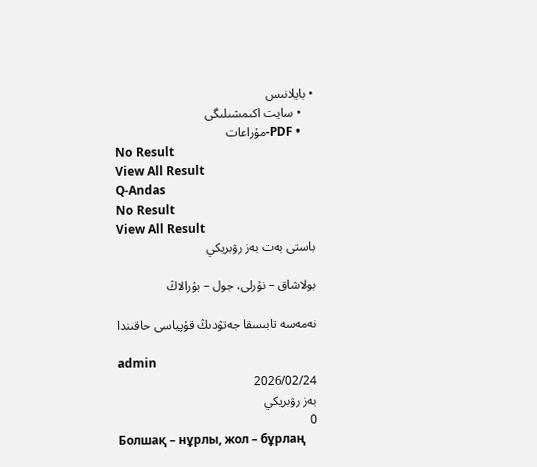• بايلانىس
    • سايت اكىمشىلىگى
    • PDF-مۇراعات
No Result
View All Result
Q-Andas
No Result
View All Result
باستى بەت بەز رۋبريكي

بولاشاق – نۇرلى، جول – بۇرالاڭ

نەمەسە تابىسقا جەتۋدىڭ قۇپياسى حاقىندا

admin
2026/02/24
بەز رۋبريكي
0
Болшақ – нұрлы, жол – бұрлаң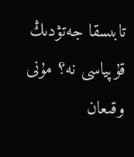تابىسقا جەتۋدىڭ قۇپياسى نە؟ مۇنى وقىعان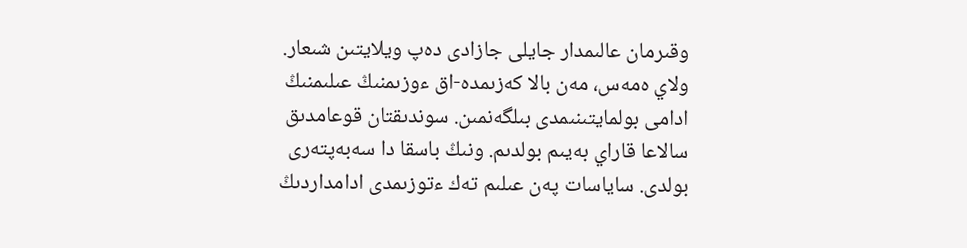وقىرمان عالىمدار جايلى جازادى دەپ ويلايتىن شىعار. ولاي ەمەس، مەن بالا كەزىمدە-اق ءوزىمنىڭ عىلىمنىڭ ادامى بولمايتىنىمدى بىلگەنمىن. سوندىقتان قوعامدىق سالاعا قاراي بەيىم بولدىم. ونىڭ باسقا دا سەبەپتەرى بولدى. ساياسات پەن عىلىم تەك ءتوزىمدى ادامداردىڭ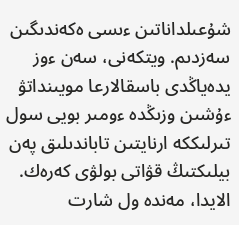شۇعىلداناتىن ءىسى ەكەندىگىن سەزدىم. ويتكەنى، سەن ءوز يدەياڭدى باسقالارعا مويىنداتۋ ءۇشىن وزىڭدە ءومىر بويى سول تىرلىككە ارنايتىن تاباندىلىق پەن بيلىكتىڭ قۋاتى بولۋى كەرەك. الايدا، مەندە ول شارت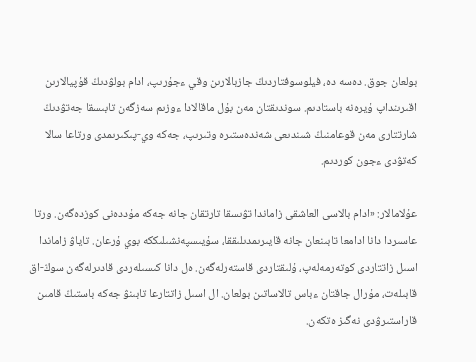بولعان جوق. دەسە دە، فيلوسوفتاردىڭ جازبالارىن وقي ءجۇرىپ، ادام بولۋدىڭ قۇپيالارىن اقىرىنداپ ۇيرەنە باستادىم. سوندىقتان مەن بۇل ماقالادا ءوزىم سەزگەن تابىسقا جەتۋدىڭ شارتتارى مەن قوعامنىڭ شىندىعى شەندەستىرە وتىرىپ، جەكە وي-پىكىرىمدى ورتاعا سالا كەتۋدى ءجون كوردىم.

عۇلامالار: «ادام بالاسى العاشقى زاماندا تۋىسقا تارتقان جانە جەكە مۇددەنى كوزدەگەن. ورتا عاسىردا دانا ادامعا تابىنعان جانە قايىرىمدىلىققا، سۇيىسپەنشىلىككە بوي ۇرعان. تاياۋ زاماندا اسىل زاتتاردى كوتەرمەلەپ، ۇلىقتاردى قاستەرلەگەن. ەل دانا كىسىلەردى قادىرلەگەن سوڭ-اق قابىلەت، مۇرال جاقتان ءباس تالاساتىن بولعان. ال اسىل زاتتارعا تابىنۋ جەكە باستىڭ قامىن قاراستىرۋدى نەگىز ەتكەن.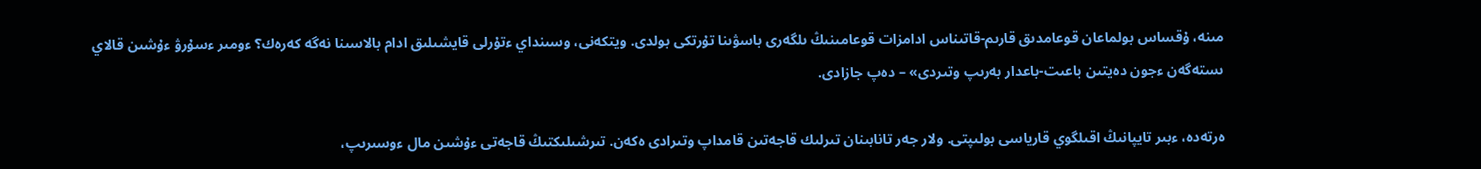مىنە، ۇقساس بولماعان قوعامدىق قارىم-قاتىناس ادامزات قوعامىنىڭ ىلگەرى باسۋىنا تۇرتكى بولدى. ويتكەنى، وسىنداي ءتۇرلى قايشىلىق ادام بالاسىنا نەگە كەرەك؟ ءومىر ءسۇرۋ ءۇشىن قالاي ىستەگەن ءجون دەيتىن باعىت-باعدار بەرىپ وتىردى» – دەپ جازادى.

ەرتەدە، ءبىر تايپانىڭ اقىلگوي قارياسى بولىپتى. ولار جەر تانابىنان تىرلىك قاجەتىن قامداپ وتىرادى ەكەن. تىرشىلىكتىڭ قاجەتى ءۇشىن مال ءوسىرىپ،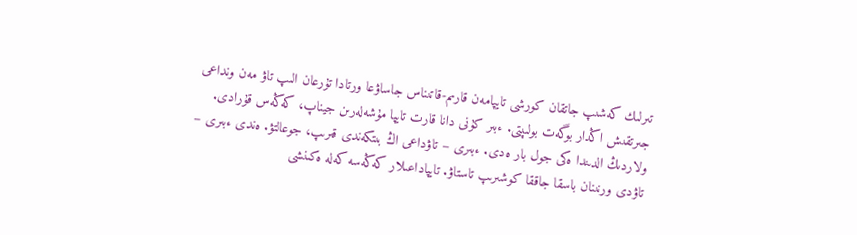تىرلىك كەشىپ جاتقان كورشى تايپامەن قارىم-قاتىناس جاساۋعا ورتادا تۇرعان الىپ تاۋ مەن ونداعى جىرتقىش اڭدار بوگەت بولىپتى. ءبىر كۇنى دانا قارت تايپا مۇشەلەرىن جيناپ، كەڭەس قۇرادى. ولاردىڭ الدىندا ەكى جول بار ەدى. ءبىرى – تاۋداعى اڭ بىتكەندى قىرىپ، جوعالتۋ. ەندى ءبىرى – تاۋدى ورنىنان باسقا جاققا كوشىرىپ تاستاۋ. تايپاداعىلار كەڭەسە كەلە ەكىنشى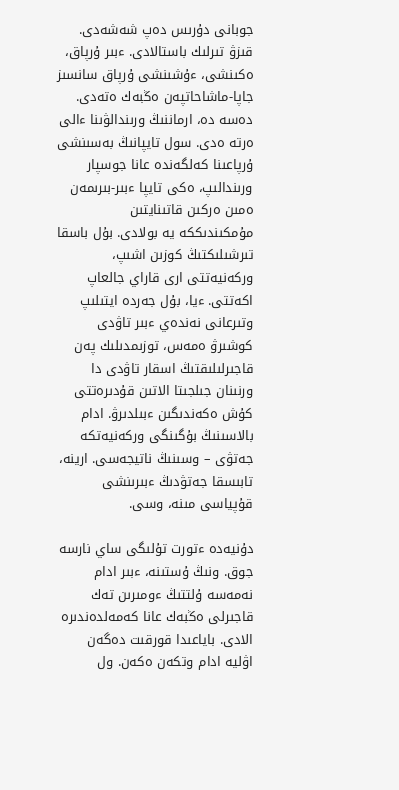جوبانى دۇرىس دەپ شەشەدى. قىزۋ تىرلىك باستالادى. ءبىر ۇرپاق، ەكىنشى، ءۇشىنشى ۇرپاق سانسىز جاپا-ماشاحاتپەن ەڭبەك ەتەدى. دەسە دە، ارماننىڭ ورىندالۋىنا ءالى ەرتە ەدى. سول تايپانىڭ بەسىنشى ۇرپاعىنا كەلگەندە عانا جوسپار ورىندالىپ، ەكى تايپا ءبىر-بىرىمەن ەمىن ەركىن قاتىنايتىن مۇمكىندىككە يە بولادى. بۇل باسقا تىرشىلىكتىڭ كوزىن اشىپ، وركەنيەتتى ارى قاراي جالعاپ اكەتتى. ءيا، بۇل جەردە ايتىلىپ وتىرعانى نەندەي ءبىر تاۋدى كوشىرۋ ەمەس، توزىمدىلىك پەن قاجىرلىلىقتىڭ اسقار تاۋدى دا ورنىنان جىلجىتا الاتىن قۇدىرەتتى كۇش ەكەندىگىن ءبىلدىرۋ. ادام بالاسىنىڭ بۇگىنگى وركەنيەتكە جەتۋى – وسىنىڭ ناتيجەسى. ارينە، تابىسقا جەتۋدىڭ ءبىرىنشى قۇپياسى مىنە، وسى.

دۇنيەدە ءتورت تۇلىگى ساي نارسە جوق. ونىڭ ۇستىنە، ءبىر ادام نەمەسە ۇلتتىڭ ءومىرىن تەك قاجىرلى ەڭبەك عانا كەمەلدەندىرە الادى. باياعىدا قورقىت دەگەن اۋليە ادام وتكەن ەكەن. ول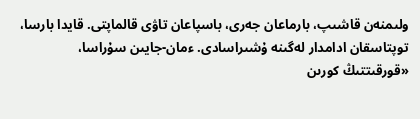ولىمنەن قاشىپ، بارماعان جەرى، باسپاعان تاۋى قالماپتى. قايدا بارسا، توپتاسقان ادامدار لەگىنە ۇشىراسادى. ءمان-جايىن سۇراسا، «قورقىتتىڭ كورىن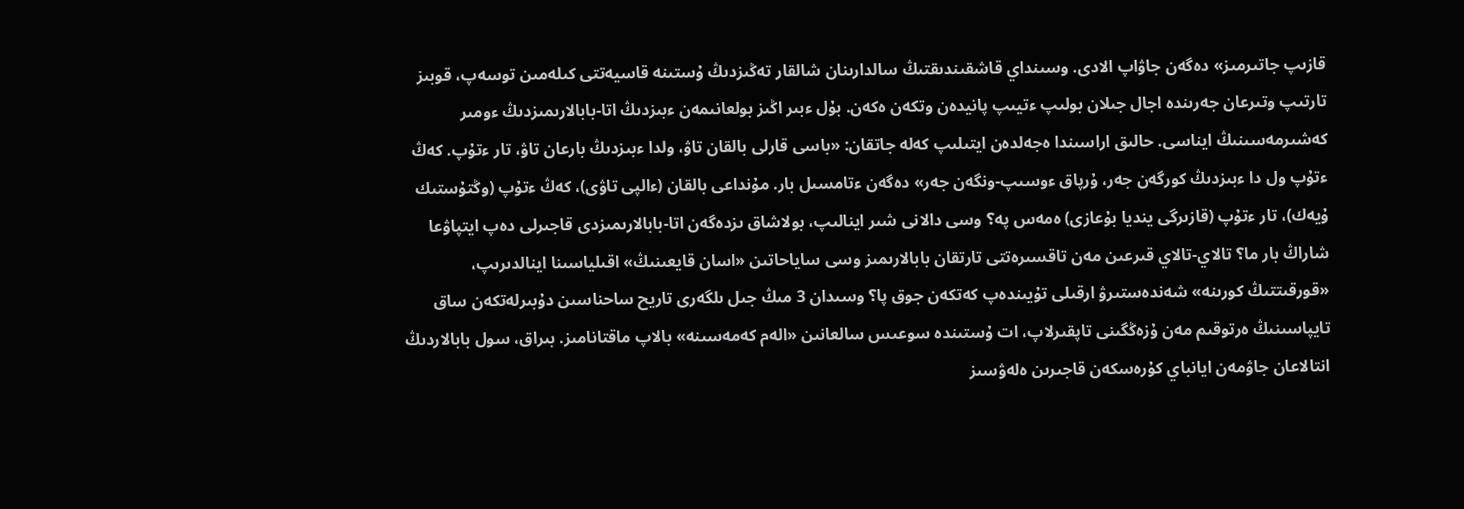قازىپ جاتىرمىز» دەگەن جاۋاپ الادى. وسىنداي قاشقىندىقتىڭ سالدارىنان شالقار تەڭىزدىڭ ۇستىنە قاسيەتتى كىلەمىن توسەپ، قوبىز تارتىپ وتىرعان جەرىندە اجال جىلان بولىپ ءتيىپ پانيدەن وتكەن ەكەن. بۇل ءبىر اڭىز بولعانىمەن ءبىزدىڭ اتا-بابالارىمىزدىڭ ءومىر كەشىرمەسىنىڭ ايناسى. حالىق اراسىندا ەجەلدەن ايتىلىپ كەلە جاتقان: «باسى قارلى بالقان تاۋ، ولدا ءبىزدىڭ بارعان تاۋ، تار ءتۇپ. كەڭ ءتۇپ ول دا ءبىزدىڭ كورگەن جەر، ۇرپاق ءوسىپ-ونگەن جەر» دەگەن ءتامسىل بار. مۇنداعى بالقان (ءالپى تاۋى)، كەڭ ءتۇپ (وڭتۇستىك ۇيەك)، تار ءتۇپ (قازىرگى ينديا بۇعازى) ەمەس پە؟ وسى دالانى شىر اينالىپ، بولاشاق ىزدەگەن اتا-بابالارىمىزدى قاجىرلى دەپ ايتپاۋعا شاراڭ بار ما؟ تالاي-تالاي قىرعىن مەن تاقسىرەتتى تارتقان بابالارىمىز وسى ساياحاتىن «اسان قايعىنىڭ» اقىلياسىنا اينالدىرىپ، «قورقىتتىڭ كورىنە» شەندەستىرۋ ارقىلى تۇيىندەپ كەتكەن جوق پا؟ وسىدان 3 مىڭ جىل ىلگەرى تاريح ساحناسىن دۇبىرلەتكەن ساق تايپاسىنىڭ ەرتوقىم مەن ۇزەڭگىنى تاپقىرلاپ، ات ۇستىندە سوعىس سالعانىن «الەم كەمەسىنە» بالاپ ماقتانامىز. بىراق، سول بابالاردىڭ انتالاعان جاۋمەن ايانباي كۇرەسكەن قاجىرىن ەلەۋسىز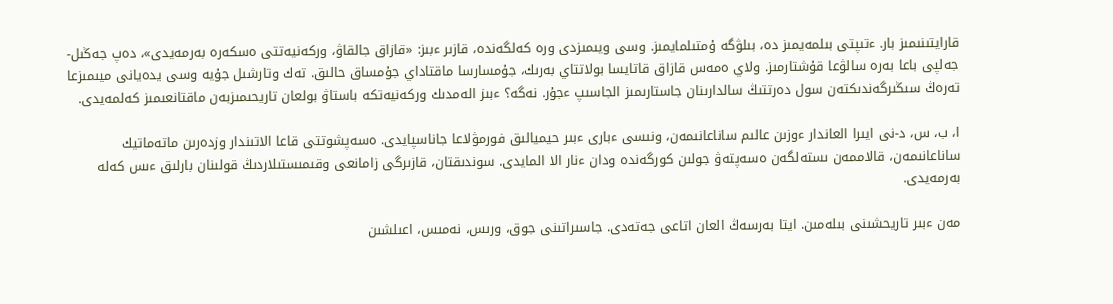قارايتىنىمىز بار. ءتىپتى بىلمەيمىز دە، بىلۋگە ۇمتىلمايمىز. وسى ويىمىزدى ورە كەلگەندە، قازىر ءبىز: «قازاق جالقاۋ، وركەنيەتتى ەسكەرە بەرمەيدى»، دەپ جەڭىل-جەلپى باعا بەرە سالۋعا قۇشتارمىز. ولاي ەمەس قازاق قاتايسا بولاتتاي بەرىك، جۇمسارسا ماقتاداي جۇمساق حالىق. تەك وتارشىل جۇيە وسى يدەيانى ميىمىزعا تەرەڭ سىڭىرگەندىكتەن سول دەرتتىڭ سالدارىنان جاستارىمىز الجاسىپ ءجۇر. نەگە؟ ءبىز الەمدىك وركەنيەتكە باستاۋ بولعان تاريحىمىزبەن ماقتانعىمىز كەلمەيدى.

ا، ب، س، د-نى ايىرا العاندار ءوزىن عالىم ساناعانىمەن، ونىسى ءبارى ءبىر حيميالىق فورمۋلاعا جاناسپايدى. ەسەپشوتتى قاعا الاتىندار وزدەرىن ماتەماتيك ساناعانىمەن، قالاممەن ىستەلگەن ەسەپتەۋ جولىن كورگەندە ودان ءنار الا المايدى. سوندىقتان، قازىرگى زامانعى وقىمىستىلاردىڭ قولىنان بارلىق ءىس كەلە بەرمەيدى.

مەن ءبىر تاريحشىنى بىلەمىن. ايتا بەرسەڭ العان اتاعى جەتەدى. جاسىراتىنى جوق، ورىس، نەمىس، اعىلشىن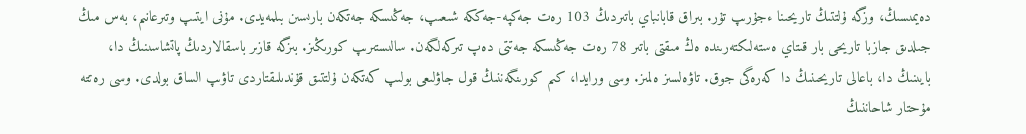دەيمىسىڭ، وزگە ۇلتتىڭ تاريحىنا ءجۇرىپ تۇر. بىراق قابانباي باتىردىڭ 103 رەت جەكپە-جەككە شىعىپ، جەڭىسكە جەتكەن بارىسىن بىلمەيدى. مۇنى ايتىپ وتىرعانىم، بەس مىڭ جىلدىق جازبا تاريحى بار قىتاي ەستەلىكتەرىندە ەڭ مىقتى باتىر 78 رەت جەڭىسكە جەتتى دەپ تىركەلگەن. سالىستىرىپ كورىڭىز. بىزگە قازىر باسقالاردىڭ پاتشاسىنىڭ دا، بايىنىڭ دا، باعالى تاريحىنىڭ دا كەرەگى جوق. تاۋەلسىز ەلمىز. وسى ورايدا، كىم كورىنگەننىڭ قول جاۋلىعى بولىپ كەتكەن ۇلتتىق قۇندىلىقتاردى تاۋىپ الساق بولدى. وسى رەتتە مۇحتار شاحاننىڭ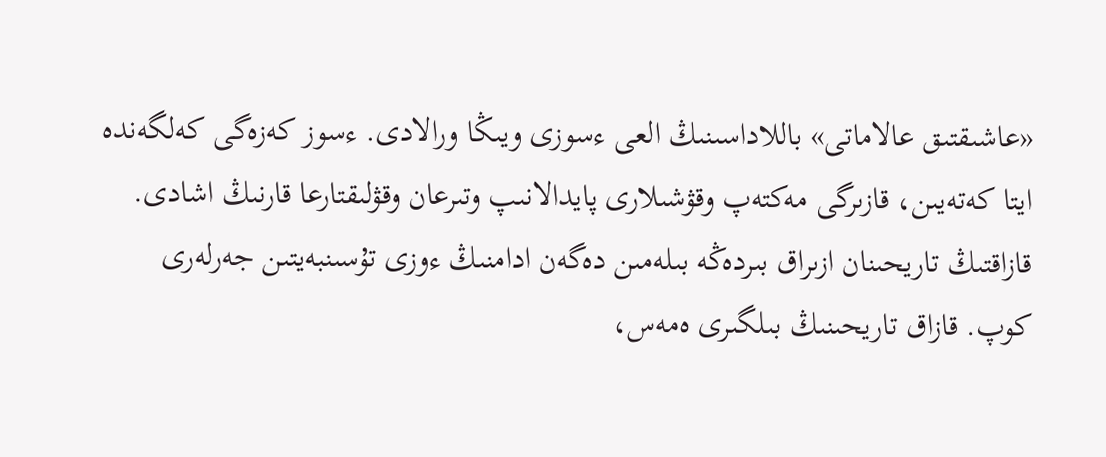«عاشىقتىق عالاماتى» باللاداسىنىڭ العى ءسوزى ويىڭا ورالادى. ءسوز كەزەگى كەلگەندە ايتا كەتەيىن، قازىرگى مەكتەپ وقۋشىلارى پايدالانىپ وتىرعان وقۋلىقتارعا قارنىڭ اشادى. قازاقتىڭ تاريحىنان ازىراق بىردەڭە بىلەمىن دەگەن ادامنىڭ ءوزى تۇسىنبەيتىن جەرلەرى كوپ. قازاق تاريحىنىڭ بىلگىرى ەمەس،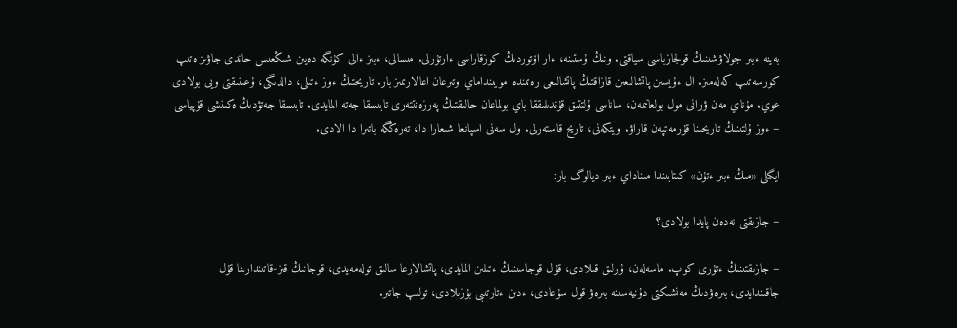بەينە ءبىر جولاۋشىنىڭ قولجازباسى سياقتى. ونىڭ ۇستىنە، ءار اۆتوردىڭ كوزقاراسى ءارتۇرلى. مىسالى، ءبىز ءالى كۇنگە دەيىن شىڭعىس حاندى جاۋىز ەتىپ كورسەتىپ كەلەمىز. ال ءۇيسىن پاتشالىعىن قازاقتىڭ پاتشالىعى رەتىندە مويىنداماي وتىرعان اعالارىمىز بار. تاريحتىڭ ءوز ءتىلى، دالدىگى، ۇعىنىقتى ويى بولادى عوي. مۇناي مەن ۋرانى مول بولعانىمەن، ساناسى ۇلتتىق قۇندىلىققا باي بولماعان حالىقتىڭ پەرزەنتتەرى تابىسقا جەتە المايدى. تابىسقا جەتۋدىڭ ەكىنشى قۇپياسى – ءوز ۇلتىنىڭ تاريحىنا قۇرمەتپەن قاراۋ. ويتكەنى، تاريح قاستەرلى. ول سەنى اسپانعا شىعارا دا، تەرەڭگە باتىرا دا الادى.

ايگىلى «مىڭ ءبىر ءتۇن» كىتابىندا مىناداي ءبىر ديالوگ بار:

– جازىقتى نەدەن پايدا بولادى؟

– جازىقتىنىڭ ءتۇرى كوپ. ماسەلەن، ۇرلىق قىلادى، قۇل قوجاسىنىڭ ءتىلىن المايدى، پاتشالارعا سالىق تولەمەيدى، قوجانىڭ قىز-قاتىندارىنا قۇل جاقىندايدى، بىرەۋدىڭ مەنشىكتى دۇنيەسىنە بىرەۋ قول سۇعادى، ءدىن ءتارتىبى بۇزىلادى، تولىپ جاتىر.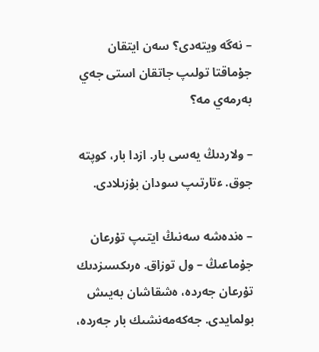– نەگە ويتەدى؟ سەن ايتقان جۇماقتا تولىپ جاتقان استى جەي بەرمەي مە؟

– ولاردىڭ يەسى بار. ازدا بار، كوپتە جوق. ءتارتىپ سودان بۇزىلادى.

– ەندەشە سەنىڭ ايتىپ تۇرعان جۇماعىڭ – ول توزاق. ەرىكسىزدىك تۇرعان جەردە، ەشقاشان بەيىش بولمايدى. جەكەمەنشىك بار جەردە،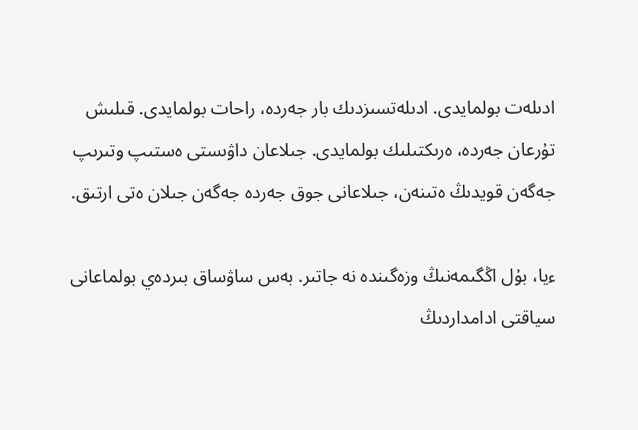ادىلەت بولمايدى. ادىلەتسىزدىك بار جەردە، راحات بولمايدى. قىلىش تۇرعان جەردە، ەرىكتىلىك بولمايدى. جىلاعان داۋىستى ەستىپ وتىرىپ جەگەن قويدىڭ ەتىنەن، جىلاعانى جوق جەردە جەگەن جىلان ەتى ارتىق.

ءيا، بۇل اڭگىمەنىڭ وزەگىندە نە جاتىر. بەس ساۋساق بىردەي بولماعانى سياقتى ادامداردىڭ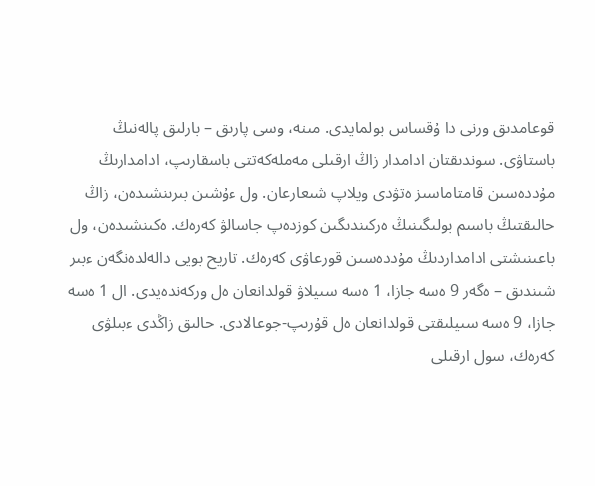قوعامدىق ورنى دا ۇقساس بولمايدى. مىنە، وسى پارىق – بارلىق پالەنىڭ باستاۋى. سوندىقتان ادامدار زاڭ ارقىلى مەملەكەتتى باسقارىپ، ادامدارىڭ مۇددەسىن قامتاماسىز ەتۋدى ويلاپ شىعارعان. ول ءۇشىن بىرىنشىدەن، زاڭ حالىقتىڭ باسىم بولىگىنىڭ ەركىندىگىن كوزدەپ جاسالۋ كەرەك. ەكىنشىدەن، ول باعىنىشتى ادامداردىڭ مۇددەسىن قورعاۋى كەرەك. تاريح بويى دالەلدەنگەن ءبىر شىندىق – ەگەر 9 ەسە جازا، 1 ەسە سىيلاۋ قولدانعان ەل وركەندەيدى. ال 1 ەسە جازا، 9 ەسە سىيلىقتى قولدانعان ەل قۇرىپ-جوعالادى. حالىق زاڭدى ءبىلۋى كەرەك، سول ارقىلى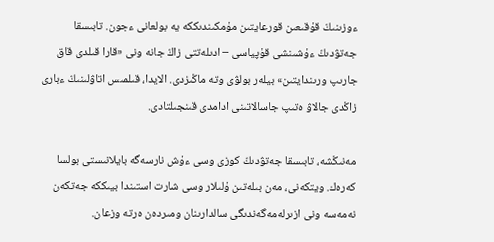ءوزىنىڭ قۇقىعىن قورعايتىن مۇمكىندىككە يە بولعانى ءجون. تابىسقا جەتۋدىڭ ءۇشىنشى قۇپياسى – ادىلەتتى زاڭ جانە ونى «قارا قىلدى قاق جارىپ ورىندايتىن» بيلەر بولۋى وتە ماڭىزدى. الايدا، قىلمىس اتاۋلىنىڭ ءبارى زاڭدى جالاۋ ەتىپ جاسالاتىنى ادامدى قىنجىلتادى.

مەنىڭشە، تابىسقا جەتۋدىڭ كوزى وسى ءۇش نارسەگە بايلانىستى بولسا كەرەك. ويتكەنى، مەن بىلەتىن ۇلىلار وسى شارت استىندا بيىككە جەتكەن نەمەسە ونى ازىرلەمەگەندىگى سالدارىنان ومىردەن ەرتە وزعان.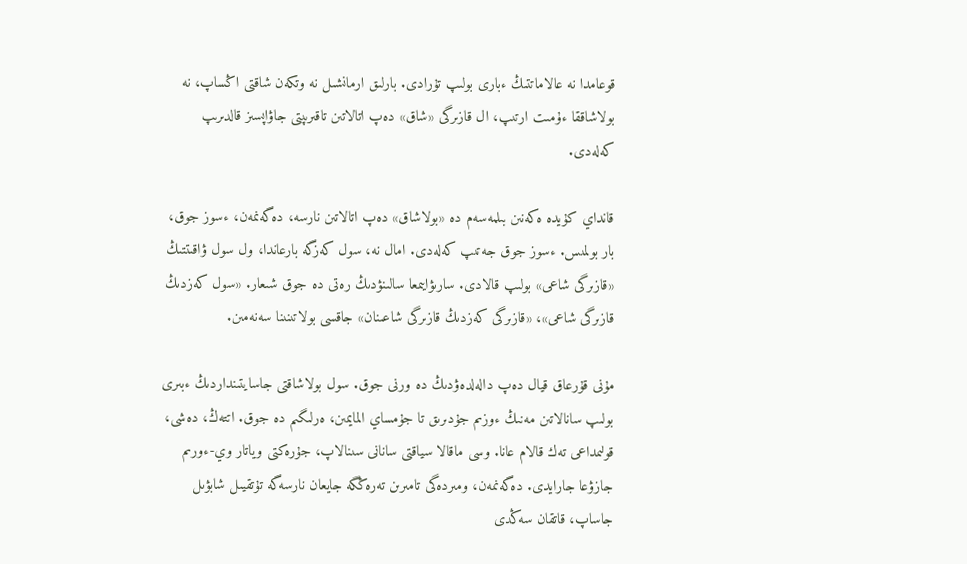قوعامدا نە عالاماتتىڭ ءبارى بولىپ تۇرادى. بارلىق ارمانشىل نە وتكەن شاقتى اڭساپ، نە بولاشاققا ءۇمىت ارتىپ، ال قازىرگى «شاق» دەپ اتالاتىن تاقىرىپتى جاۋاپسىز قالدىرىپ كەلەدى.

قانداي كۇيدە ەكەنىن بىلمەسەم دە «بولاشاق» دەپ اتالاتىن نارسە، دەگەنمەن، ءسوز جوق، بار بولمىس. ءسوز جوق جەتىپ كەلەدى. امال نە، سول كەزگە بارعاندا، ول سول ۋاقىتتىڭ «قازىرگى شاعى» بولىپ قالادى. سارىۋايىمعا سالىنۋدىڭ رەتى دە جوق شىعار. «سول كەزدىڭ قازىرگى شاعى»، «قازىرگى كەزدىڭ قازىرگى شاعىنان» جاقسى بولاتىنىنا سەنەمىن.

مۇنى قۇرعاق قيال دەپ دالەلدەۋدىڭ دە ورنى جوق. سول بولاشاقتى جاسايتىنداردىڭ ءبىرى بولىپ سانالاتىن مەنىڭ ءوزىم جۇدىرىق تا جۇمساي المايمىن، ەرلىگىم دە جوق. اتتەڭ، دەشى، قولىمداعى تەك قالام عانا. وسى ماقالا سياقتى سانانى سىنالاپ، جۇرەكتى وياتار وي-ءورىم جازۋعا جارايدى. دەگەنمەن، ومىردەگى تامىرىن تەرەڭگە جايعان نارسەگە تۇتقيىل شابۋىل جاساپ، قاتقان سەڭدى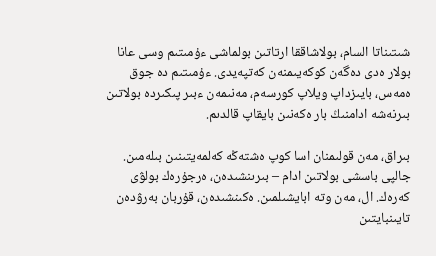شىتىناتا السام، بولاشاققا ارتاتىن بولماشى ءۇمىتىم وسى عانا بولار ەدى دەگەن كوكەيىمنەن كەتپەيدى. ءۇمىتىم دە جوق ەمەس، بايىزداپ ويلاپ كورسەم، مەنىمەن ءبىر پىكىردە بولاتىن بىرنەشە ادامنىڭ بار ەكەنىن بايقاپ قالدىم.

بىراق، مەن قولىمنان اسا كوپ ەشتەڭە كەلمەيتىنىن بىلەمىن. جالپى باسشى بولاتىن ادام – بىرىنشىدەن، ەرجۇرەك بولۋى كەرەك. ال، مەن وتە ابايشىلمىن. ەكىنشىدەن، قۇربان بەرۋدەن تايىنبايتىن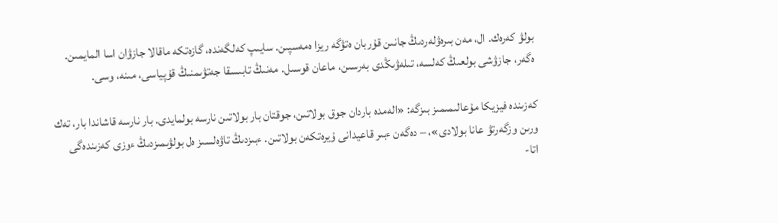بولۋ كەرەك. ال، مەن بىرەۋلەردىڭ جانىن قۇربان ەتۋگە ريزا ەمەسپىن. سايىپ كەلگەندە، گازەتكە ماقالا جازۋان اسا المايمىن. ەگەر، جازۋشى بولعىڭ كەلسە، تىلەۋىڭدى بەرسىن، ماعان قوسىل. مەنىڭ تابىسقا جەتۋىمنىڭ قۇپياسى، مىنە، وسى.

كەزىندە فيزيكا مۇعالىمىمىز بىزگە: «الەمدە باردان جوق بولاتىن، جوقتان بار بولاتىن نارسە بولمايدى. بار نارسە قاشاندا بار، تەك ورىن وزگەرتۋ عانا بولادى»، – دەگەن ءبىر قاعيدانى ۇيرەتكەن بولاتىن. ءبىزدىڭ تاۋەلسىز ەل بولۋىمىزدىڭ ءوزى كەزىندەگى اتا-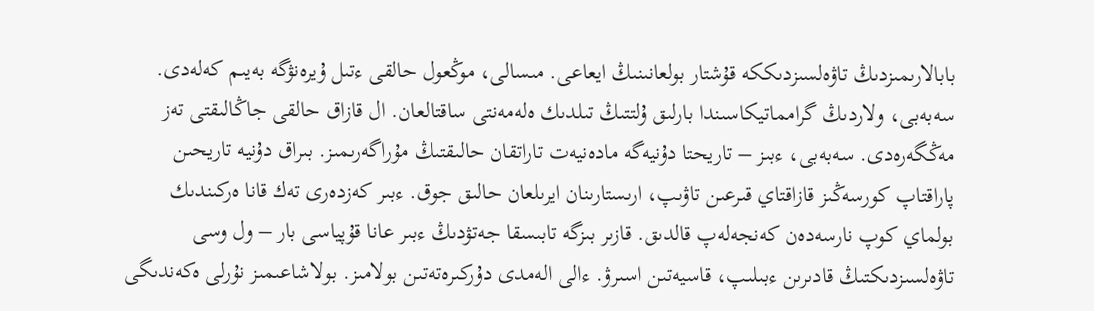بابالارىمىزدىڭ تاۋەلسىزدىككە قۇشتار بولعانىنىڭ ايعاعى. مىسالى، موڭعول حالقى ءتىل ۇيرەنۋگە بەيىم كەلەدى. سەبەبى، ولاردىڭ گرامماتيكاسىندا بارلىق ۇلتتىڭ تىلدىك ەلەمەنتى ساقتالعان. ال قازاق حالقى جاڭالىقتى تەز مەڭگەرەدى. سەبەبى، ءبىز – تاريحتا دۇنيەگە مادەنيەت تاراتقان حالىقتىڭ مۇراگەرىمىز. بىراق دۇنيە تاريحىن پاراقتاپ كورسەڭىز قازاقتاي قىرعىن تاۋىپ، ارىستارىنان ايرىلعان حالىق جوق. ءبىر كەزدەرى تەك قانا ەركىندىك بولماي كوپ نارسەدەن كەنجەلەپ قالدىق. قازىر بىزگە تابىسقا جەتۋدىڭ ءبىر عانا قۇپياسى بار – ول وسى تاۋەلسىزدىكتىڭ قادىرىن ءبىلىپ، قاسيەتىن اسىرۋ. ءالى الەمدى دۇركىرەتەتىن بولامىز. بولاشاعىمىز نۇرلى ەكەندىگى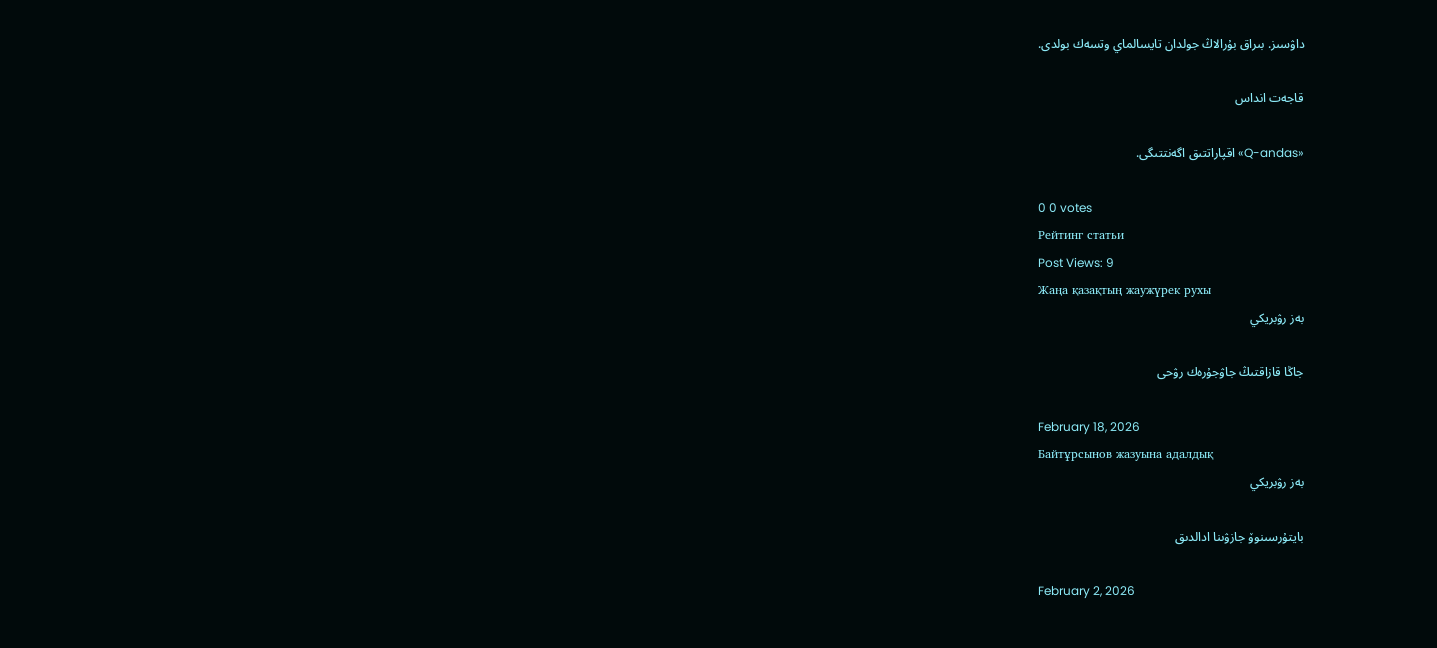داۋسىز. بىراق بۇرالاڭ جولدان تايسالماي وتسەك بولدى.

قاجەت انداس

«Q-andas» اقپاراتتىق اگەنتتىگى.

0 0 votes
Рейтинг статьи
Post Views: 9
Жаңа қазақтың жаужүрек рухы
بەز رۋبريكي

جاڭا قازاقتىڭ جاۋجۇرەك رۋحى

February 18, 2026
Байтұрсынов жазуына адалдық
بەز رۋبريكي

بايتۇرسىنوۆ جازۋىنا ادالدىق

February 2, 2026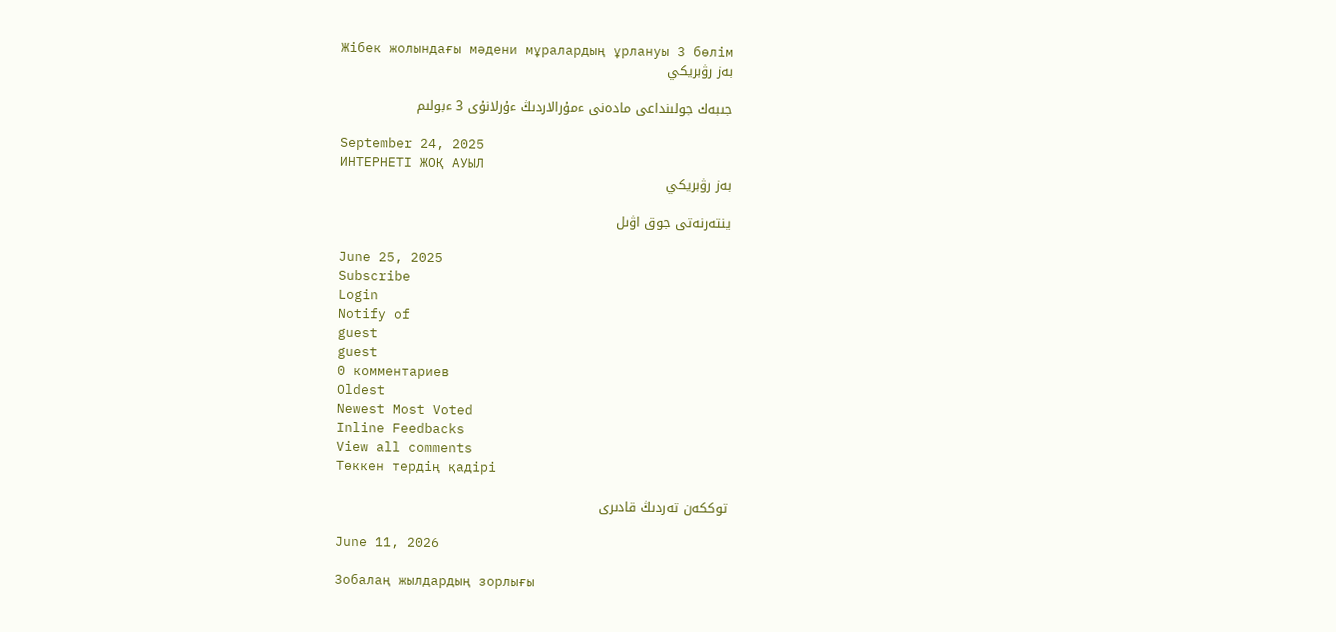Жібек жолындағы мәдени мұралардың ұрлануы 3 бөлім
بەز رۋبريكي

جىبەك جولىنداعى مادەنى ءمۇرالاردىڭ ءۇرلانۇى 3 ءبولىم

September 24, 2025
ИНТЕРНЕТІ ЖОҚ АУЫЛ
بەز رۋبريكي

ينتەرنەتى جوق اۋىل

June 25, 2025
Subscribe
Login
Notify of
guest
guest
0 комментариев
Oldest
Newest Most Voted
Inline Feedbacks
View all comments
Төккен тердің қадірі

توككەن تەردىڭ قادىرى

June 11, 2026

Зобалаң жылдардың зорлығы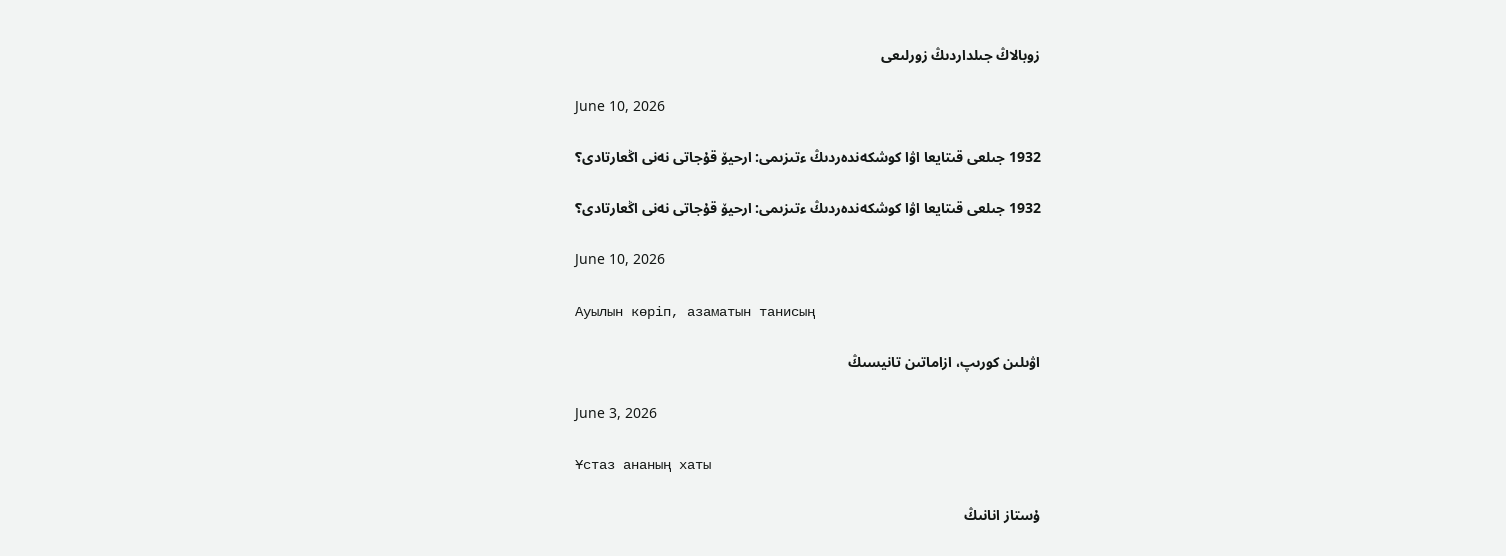زوبالاڭ جىلداردىڭ زورلىعى

June 10, 2026

1932 جىلعى قىتايعا اۋا كوشكەندەردىڭ ءتىزىمى: ارحيۆ قۇجاتى نەنى اڭعارتادى؟

1932 جىلعى قىتايعا اۋا كوشكەندەردىڭ ءتىزىمى: ارحيۆ قۇجاتى نەنى اڭعارتادى؟

June 10, 2026

Ауылын көріп, азаматын танисың

اۋىلىن كورىپ، ازاماتىن تانيسىڭ

June 3, 2026

Ұстаз ананың хаты

ۇستاز انانىڭ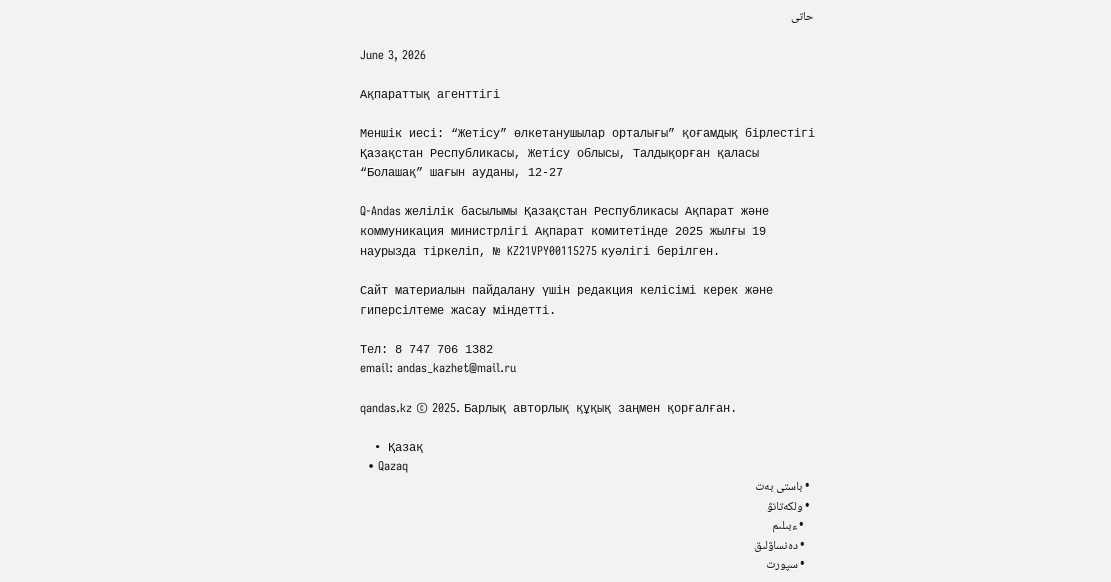حاتى

June 3, 2026

Ақпараттық агенттігі

Меншік иесі: “Жетісу” өлкетанушылар орталығы” қоғамдық бірлестігі
Қазақстан Республикасы, Жетісу облысы, Талдықорған қаласы “Болашақ” шағын ауданы, 12-27

Q-Andas желілік басылымы Қазақстан Республикасы Ақпарат және коммуникация министрлігі Ақпарат комитетінде 2025 жылғы 19 наурызда тіркеліп, № KZ21VPY00115275 куәлігі берілген.

Сайт материалын пайдалану үшін редакция келісімі керек және гиперсілтеме жасау міндетті.

Тел: 8 747 706 1382
email: andas_kazhet@mail.ru

qandas.kz © 2025. Барлық авторлық құқық заңмен қорғалған.

  • Қазақ
  • Qazaq
  • باستى بەت
  • ولكەتانۋ
    • ءبىلىم
    • دەنساۋلىق
    • سپورت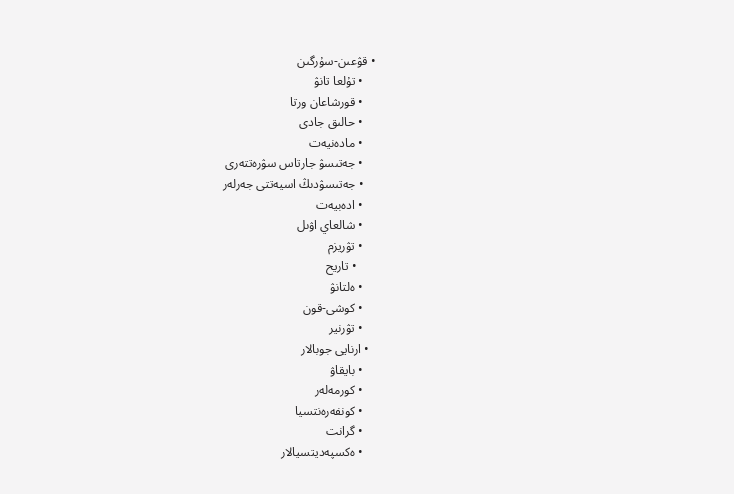• قۋعىن-سۇرگىن
    • تۇلعا تانۋ
    • قورشاعان ورتا
    • حالىق جادى
    • مادەنيەت
    • جەتىسۋ جارتاس سۋرەتتەرى
    • جەتىسۋدىڭ اسيەتتى جەرلەر
    • ادەبيەت
    • شالعاي اۋىل
    • تۋريزم
      • تاريح
    • ەلتانۋ
    • كوشى-قون
    • تۋرنير
  • ارنايى جوبالار
    • بايقاۋ
    • كورمەلەر
    • كونفەرەنتسيا
    • گرانت
    • ەكسپەديتسيالار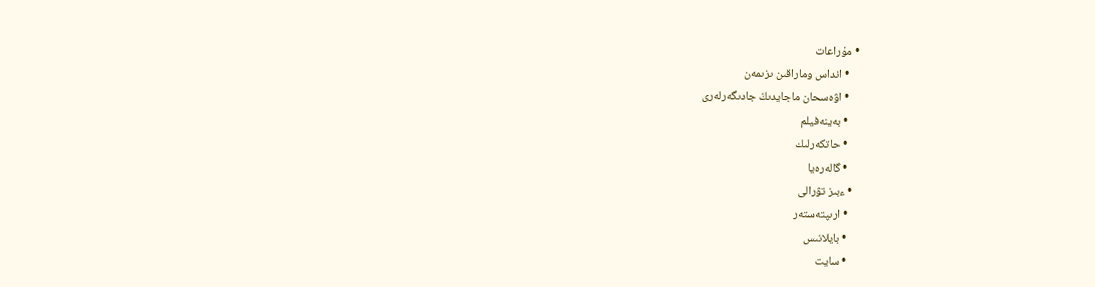• مۇراعات
    • انداس وماراقىن ىزىمەن
    • اۋەسحان ماجايدىڭ جادىگەرلەرى
    • بەينەفيلم
    • حاتكەرلىك
    • گالەرەيا
  • ءبىز تۋرالى
    • ارىپتەستەر
    • بايلانىس
    • سايت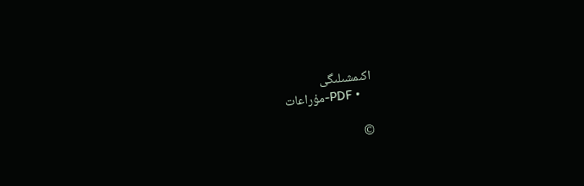اكىمشىلىگى
    • PDF-مۇراعات

©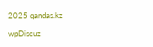2025 qandas.kz

wpDiscuz